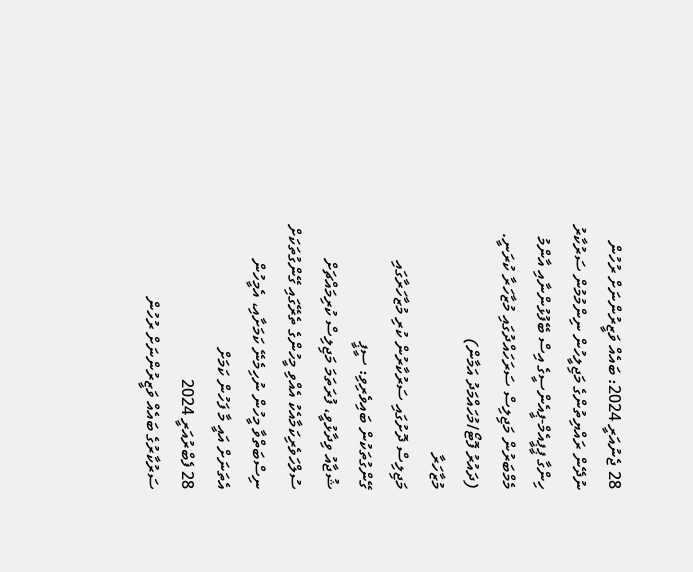28 ޖެނުއަރީ 2024: ބައެއް ވަޒީރުންނަށް ރުހުން ނުދޭން ރައްޔިތުންގެ މަޖިލީހުން ނިންމުމުން ސަރުކާރު ހިންގާ ޕީޕީއެމް-ޕީއެންސީގެ އިސް ބޭފުޅުންނާއި އާންމު މެމްބަރުން މަޖިލިސް ސަރަހައްދުގައި މުޒާހަރާ ކުރަނީ. (ދައުރު ފޮޓޯ/މުހައްމަދު އަމާން)
މުޒާހަރާ
މަޖިލިސް ދޮށުގައި ސަރުކާރުން ކުރި މުޒާހަރާގައި ގޭންގުތަކުން ބައިވެރިވި: ސީޕީ
ޝުޖާއު ވިދާޅުވީ، ފުރަތަމަ މަޖިލިސް ކުރިމައްޗަށް ސުލްހަވެރިކަމާއެކު އެއްވި މީހުންގެ ތެރޭގައި ގޭންގުތަކަށް ނިސްބަތްވާ މީހުން ނުހިމެނޭ ކަމަށާއި، އެމީހުން އެތަނަށް އައީ މާ ފަހުން ކަމަށް
28 ފެބްރުއަރީ 2024
ސަރުކާރުގެ ބައެއް ވަޒީރުންނަށް ރުހުން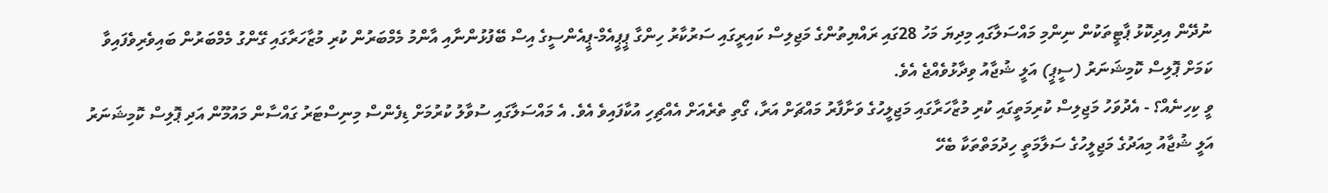ނުދޭން އިދިކޮޅު ޕާޓީތަކުން ނިންމި މައްސަލާގައި މިދިޔަ މަހު 28ގައި ރައްޔިތުންގެ މަޖިލިސް ކައިރީގައި ސަރުކާރު ހިންގާ ޕީޕީއެމް-ޕީއެންސީގެ އިސް ބޭފުޅުންނާއި އާންމު މެމްބަރުން ކުރި މުޒާހަރާގައި ގޭންގު މެމްބަރުން ބައިވެރިވެފައިވާ ކަމަށް ޕޮލިސް ކޮމިޝަނަރު (ސީޕީ) އަލީ ޝުޖާއު ވިދާޅުވެއްޖެ އެވެ.
ވީ ކިހިނެއް؟ - އެދުވަހު މަޖިލިސް ކުރިމަތީގައި ކުރި މުޒާހަރާގައި މަޖިލީހުގެ ވަށާފާރު މައްޗަށް އަރާ، ގޯތި ތެރެއަށް އެއްޗިހި އުކާފައިވެ އެވެ. އެ މައްސަލާގައި ސުވާލު ކުރުމަށް ޑިފެންސް މިނިސްޓަރު ގައްސާން މައުމޫން އަދި ޕޮލިސް ކޮމިޝަނަރު އަލީ ޝުޖާއު މިއަދުގެ މަޖިލީހުގެ ސަލާމަތީ ހިދުމަތްތަކާ ބެހޭ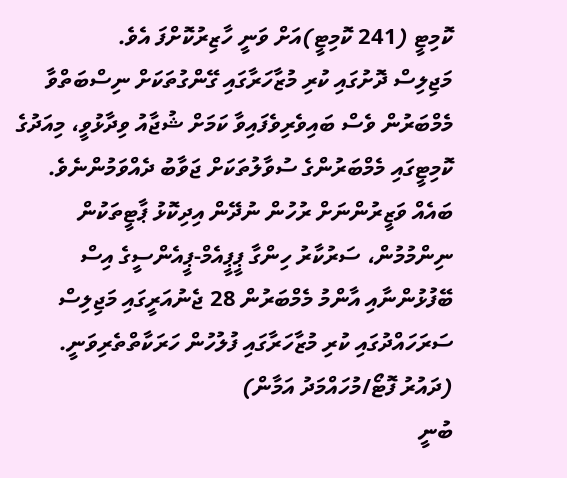ކޮމިޓީ (241 ކޮމިޓީ)އަށް ވަނީ ހާޒިރުކޮށްފަ އެވެ.
މަޖިލިސް ދޮށުގައި ކުރި މުޒާހަރާގައި ގޭންގުތަކަށް ނިސްބަތްވާ މެމްބަރުން ވެސް ބައިވެރިވެފައިވާ ކަމަށް ޝުޖާއު ވިދާޅުވީ، މިއަދުގެ ކޮމިޓީގައި މެމްބަރުންގެ ސުވާލުތަކަށް ޖަވާބު ދެއްވަމުންނެވެ.
ބައެއް ވަޒީރުންނަށް ރުހުން ނުދޭން އިދިކޮޅު ޕާޓީތަކުން ނިންމުމުން، ސަރުކާރު ހިންގާ ޕީޕީއެމް-ޕީއެންސީގެ އިސް ބޭފުޅުންނާއި އާންމު މެމްބަރުން 28 ޖެނުއަރީގައި މަޖިލިސް ސަރަހައްދުގައި ކުރި މުޒާހަރާގައި ފުލުހުން ހަރަކާތްތެރިވަނީ. (ދައުރު ފޮޓޯ/މުހައްމަދު އަމާން)
ބުނީ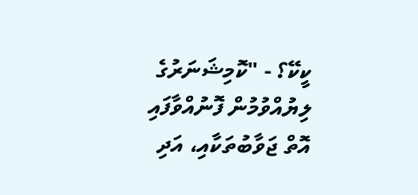ކީކޭ؟ - "ކޮމިޝަނަރުގެ ލިޔުއްވުމުން ފޮނުއްވާފައި އޮތް ޖަވާބުތަކާއި، އަދި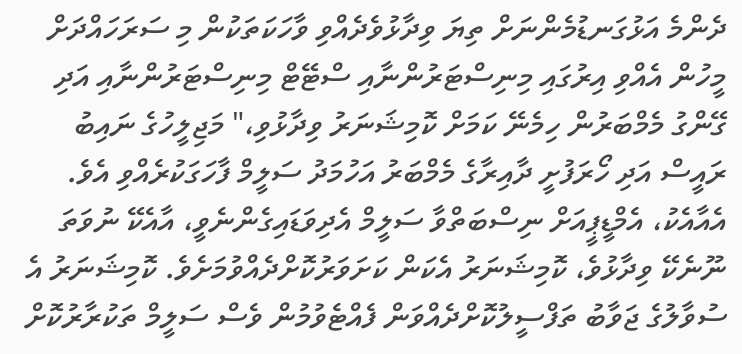ދެންމެ އަޅުގަނޑުމެންނަށް ތިޔަ ވިދާޅުވެދެއްވި ވާހަކަތަކުން މި ސަރަހައްދަށް މީހުން އެއްވި އިރުގައި މިނިސްޓަރުންނާއި ސްޓޭޓް މިނިސްޓަރުންނާއި އަދި ގޭންގު މެމްބަރުން ހިމެނޭ ކަމަށް ކޮމިޝަނަރު ވިދާޅުވި،" މަޖިލީހުގެ ނައިބު ރައީސް އަދި ހޯރަފުށީ ދާއިރާގެ މެމްބަރު އަހުމަދު ސަލީމް ފާހަގަކުރެއްވި އެވެ.
އެއާއެކު، އެމްޑީޕީއަށް ނިސްބަތްވާ ސަލީމް އެދިވަޑައިގެންނެވީ، އާއެކޭ ނުވަތަ ނޫނެކޭ ވިދާޅުވެ، ކޮމިޝަނަރު އެކަން ކަށަވަރުކޮށްދެއްވުމަށެވެ. ކޮމިޝަނަރު އެ ސުވާލުގެ ޖަވާބު ތަފްސީލުކޮށްދެއްވަން ފެއްޓެވުމުން ވެސް ސަލީމް ތަކުރާރުކޮށް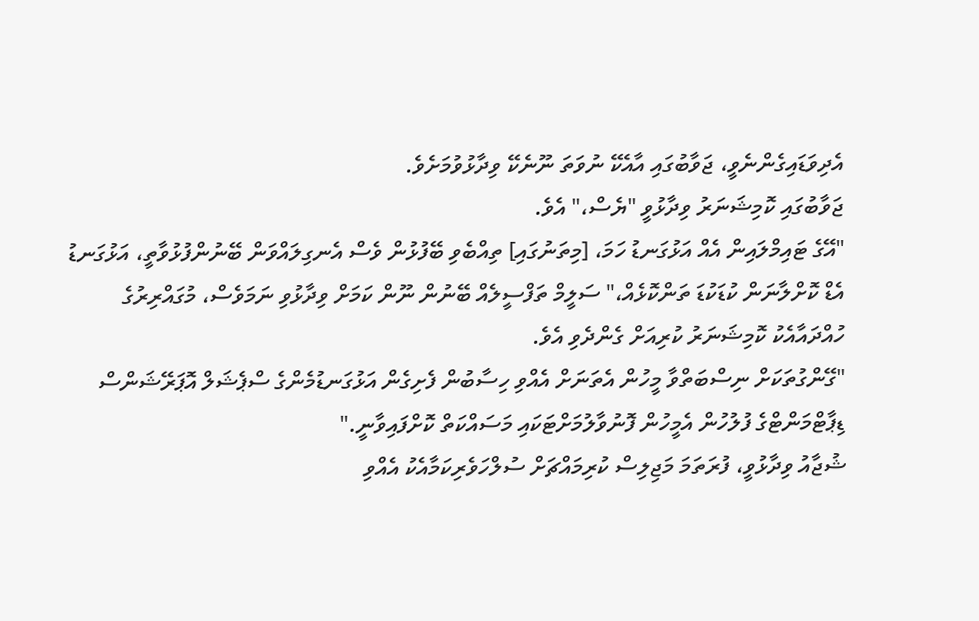އެދިވަޑައިގެންނެވީ، ޖަވާބުގައި އާއެކޭ ނުވަތަ ނޫނެކޭ ވިދާޅުވުމަށެވެ.
ޖަވާބުގައި ކޮމިޝަނަރު ވިދާޅުވީ "ޔެސް،" އެވެ.
"އޭގެ ޓައިމްލައިން އެއް އަޅުގަނޑު ހަމަ، [މިތަނުގައި] ތިއްބެވި ބޭފުޅުން ވެސް އެނގިލައްވަން ބޭނުންފުޅުވާތީ، އަޅުގަނޑު އެޑް ކޮށްލާނަން ކުޑަކުޑަ ތަންކޮޅެއް،" ސަލީމް ތަފްސީލެއް ބޭނުން ނޫން ކަމަށް ވިދާޅުވި ނަމަވެސް، މުގައްރިރުގެ ހުއްދައާއެކު ކޮމިޝަނަރު ކުރިއަށް ގެންދެވި އެވެ.
"ގޭންގުތަކަށް ނިސްބަތްވާ މީހުން އެތަނަށް އެއްވި ހިސާބުން ފެށިގެން އަޅުގަނޑުމެންގެ ސްޕެޝަލް އޮޕަރޭޝަންސް ޑިޕާޓްމަންޓްގެ ފުލުހުން އެމީހުން ފޮނުވާލުމަށްޓަކައި މަސައްކަތް ކޮށްފައިވާނީ."
ޝުޖާއު ވިދާޅުވީ، ފުރަތަމަ މަޖިލިސް ކުރިމައްޗަށް ސުލްހަވެރިކަމާއެކު އެއްވި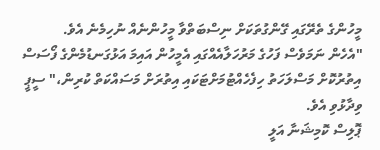މީހުންގެ ތެރޭގައި ގޭންގުތަކަށް ނިސްބަތްވާ މީހުންނެއް ނުހިމެނެ އެވެ.
"އެހެން ނަމަވެސް ފަހުގެ މަރުހަލާއެއްގައި އެމީހުން އައިމަ އަޅުގަނޑުމެންގެ ފޯސަސް އިތުރުކޮށް މަސްލަހަތު ހިފެހެއްޓުމަށްޓަކައި އިތުރަށް މަސައްކަތް ކުރިން،" ސީޕީ ވިދާޅުވި އެވެ.
ޕޮލިސް ކޮމިޝަނާ އަލީ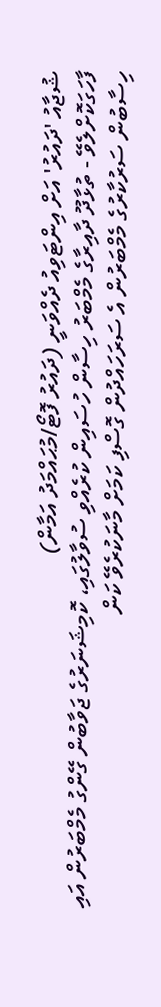ޝުޖާއު 'ދައުރު' އަށް އިންޓަވިއު ދެއްވަނީ (ދައުރު ފޮޓޯ/މުޙައްމަދު އަމާން)
ފާހަގަކޮށްލެވޭ - ތުޅާދޫ ދާއިރާގެ މެމްބަރު ހިސާން ހުސައިން ކުރެއްވި ސުވާލުގައި، ކޮމިޝަނަރުގެ ޖަވާބުން ގޭންގު މެމްބަރުން އައި ހިސާބުން ސަރުކާރުގެ މެމްބަރުން އެ ސަރަހައްދުން ގޮސްފި ކަމަށް މާނަކުރެވޭ ކަން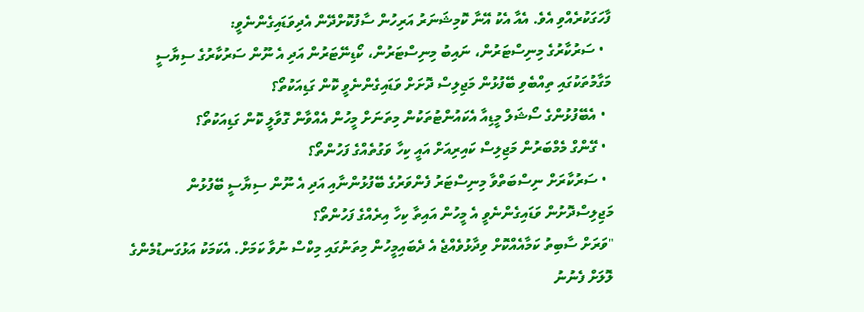ފާހަގަކުރެއްވި އެވެ. އެއާ އެކު އޭނާ ކޮމިޝަނަރު އަރިހުން ސާފުކޮށްދޭން އެދިވަޑައިގެންނެވީ:
  • ސަރުކާރުގެ މިނިސްޓަރުން، ނައިބު މިނިސްޓަރުން، ކޯޑިނޭޓަރުން އަދި އެ ނޫން ސަރުކާރުގެ ސިޔާސީ މަގާމުތަކުގައި ތިއްބެވި ބޭފުޅުން މަޖިލިސް ދޮށަށް ވަޑައިގެންނެވީ ކޮން ގަޑިއަކުތޯ؟
  • އެބޭފުޅުންގެ ސޯޝަލް މީޑިއާ އެކައުންޓުތަކުން މިތަނަށް މީހުން އެއްވާން ގޮވާލީ ކޮން ގަޑިއަކުތޯ؟
  • ގޭންގް މެމްބަރުން މަޖިލިސް ކައިރިއަށް އައީ ކިހާ ވަގުތެއްގެ ފަހުންތޯ؟
  • ސަރުކާރަށް ނިސްބަތްވާ މިނިސްޓަރު ފެންވަރުގެ ބޭފުޅުންނާއި އަދި އެ ނޫން ސިޔާސީ ބޭފުޅުން މަޖިލިސްދޮށުން ވަޑައިގެންނެވީ އެ މީހުން އައިތާ ކިހާ އިރެއްގެ ފަހުންތޯ؟
"ވަރަށް ސާބިތު ކަމާއެއްކޮށް ވިދާޅުވެއްޖެ އެ ދެބައިމީހުން މިތަނުގައި މިކްސް ނުވާ ކަމަށް. އެކަމަކު އަޅުގަނޑުމެންގެ ލޮލަށް ފެނުނު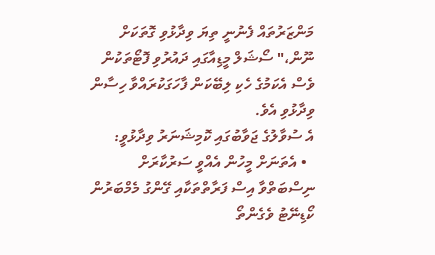މަންޒަރުތައް ފެނުނީ ތިޔަ ވިދާޅުވި ގޮތަކަށް ނޫން،" ސޯޝަލް މީޑިއާގައި ދައުރުވި ފޮޓޯތަކުން ވެސް އެކަމުގެ ހެކި ލިބޭކަން ފާހަގަކުރައްވާ ހިސާން ވިދާޅުވި އެވެ.
އެ ސުވާލުގެ ޖަވާބުގައި ކޮމިޝަނަރު ވިދާޅުވީ:
  • އެތަނަށް މީހުން އެއްވީ ސަރުކާރަށް ނިސްބަތްވާ އިސް ފަރާތްތަކާއި ގޭންގު މެމްބަރުން ކޯޑިނޭޓު ވެގެންތޯ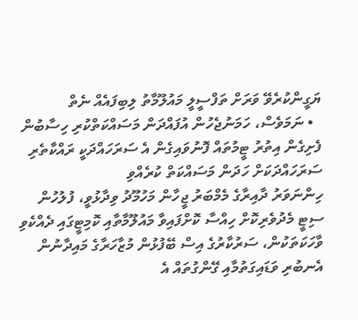ޔަގީންކުރެވޭ ވަރަށް ތަފްސީލީ މައުލޫމާތު ލިބިފައެއް ނެތް
  • ނަމަވެސް، ހަމަނުޖެހުން އުފައްދަން މަސައްކަތްކުރި ހިސާބުން ފެށިގެން އިތުރު ޓީމުތައް ފޮނުވައިގެން އެ ސަރަހައްދަކީ ރައްކާތެރި ސަރަހައްދަކަށް ހަދަން މަސައްކަތް ކުރެއްވި
ހިންނަވަރު ދާއިރާގެ މެމްބަރު ޖީހާން މަހުމޫދު ވިދާޅުވީ، ފުލުހުން ސިޓީ މެދުވެރިކޮށް ހިއްސާ ކޮށްފައިވާ މައުލޫމާތާއި ކޮމިޓީގައި ދެއްކެވި ވާހަކަތަކުން، ސަރުކާރުގެ އިސް ބޭފުޅުން މުޒާހަރާގެ މައިދާނުން އެނބުރި ވަޑައިގަތުމާއި ގޭންގުތައް އެ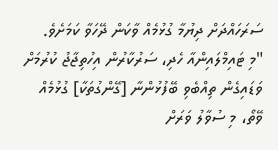ސަރަހައްދަށް ދިޔުމާ ގުޅުމެއް ވާކަން ދޭހަވާ ކަމަށެވެ.
"މި ޓައިމްލައިންއާ ހެދި، ސަރުކާރުން އިހުތިޖާޖު ކުރުމަށް ވަޑައިގެން ތިއްބެވި ބޭފުޅުންނާ [ގޭންގުތަކާ] ގުޅުމެއް ވޭތޯ، މި ސުވާލު ވަރަށް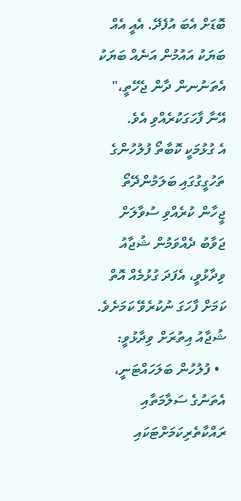ބޮޑަށް އެބަ އުފެދޭ. އެއީ އެއް ބަޔަކު އައުމުން އަނެއް ބަޔަކު އެތަނުނން ދާން ޖެހޭތީ،" އޭނާ ފާހަގަކުރެއްވި އެވެ.
އެ ގުޅުމަކީ ކޮބާތޯ ފުލުހުންގެ ތަހުގީގުގައި ބަލަމުންދޭތޯ ޖީހާން ކުރެއްވި ސުވާލަށް ޖަވާބު ދެއްވަމުން ޝުޖާއު ވިދާޅުވީ، އެފަދަ ގުޅުމެއް އޮތް ކަމަށް ފާހަގަ ނުކުރެވޭ ކަމަށެވެ. ޝުޖާއު އިތުރަށް ވިދާޅުވީ:
  • ފުލުހުން ބަލަހައްޓަނީ، އެތަނުގެ ސަލާމަތާއި ރައްކާތެރިކަމަށްޓަކައި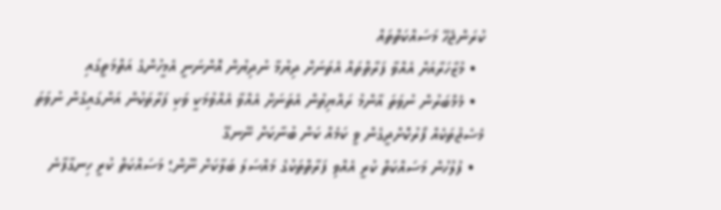ކުރަންޖެހޭ މަސައްކަތްތައް
  • މުޒާހަރާއަށް އެއްވާ ފަރާތްތައް އެތަނަށް ދިޔުމާ ނުދިޔުން އޮންނަނީ އެމީހުންގެ އަތްމަތީގައި
  • މެމްބަރުން ނުވަތަ އާންމު ރައްޔިތުން އެތަނަށް އެއްވާ އެއްވުމަކީ ވަކި ފަރާތަކުން އަންގައިގެން ނުވަތަ މެސެޖުތަކެއް ފޯރުކޮށްދީގެން ވީ ކަމެއް ކަން ބުނާކަށް ނޭނގޭ
  • ފުލުހުން މަސައްކަތް ކުރީ އެއްވި ފަރާތްތަކުގެ މައްސަލަ ބަލާކަށް ނޫން؛ މަސައްކަތް ކުރީ ހިނގާފާނެ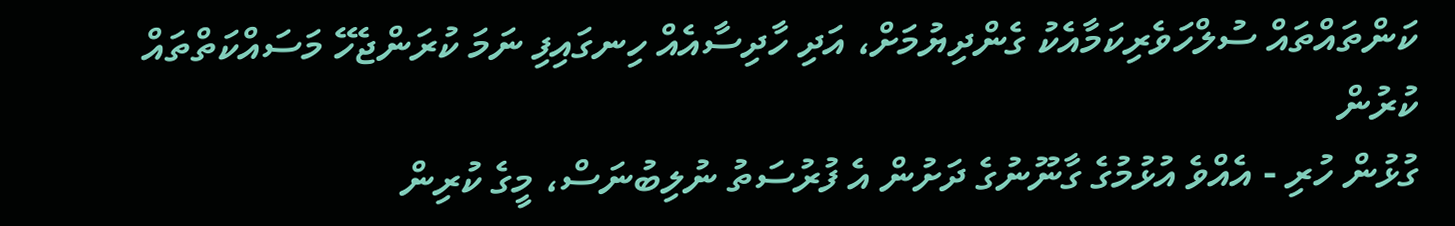ކަންތައްތައް ސުލްހަވެރިކަމާއެކު ގެންދިޔުމަށް، އަދި ހާދިސާއެއް ހިނގައިފި ނަމަ ކުރަންޖެހޭ މަސައްކަތްތައް ކުރުން
ގުޅުން ހުރި - އެއްވެ އުޅުމުގެ ގާނޫނުގެ ދަށުން އެ ފުރުސަތު ނުލިބުނަސް، މީގެ ކުރިން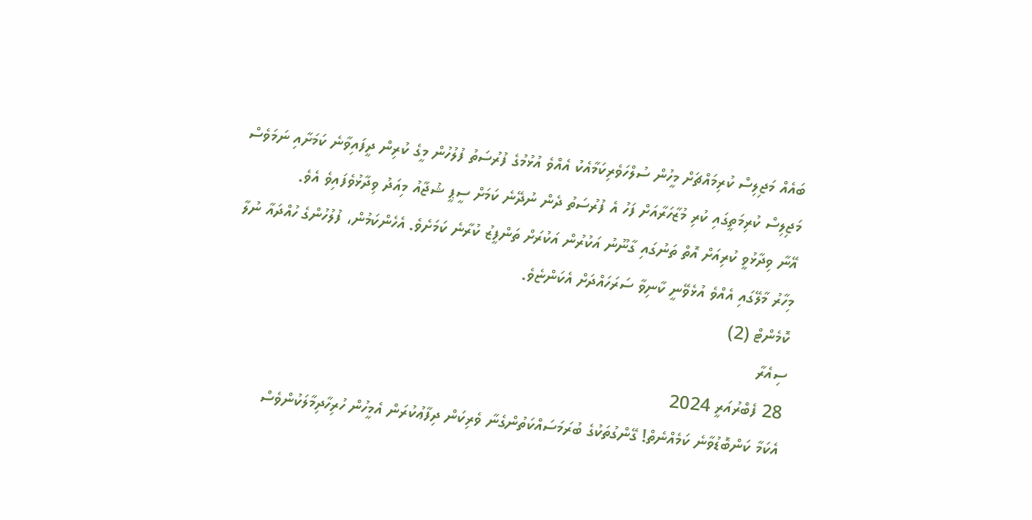ބައެއް މަޖިލިސް ކުރިމައްޗަށް މީހުން ސުލްހަވެރިކަމާއެކު އެއްވެ އުޅުމުގެ ފުރުސަތު ފުލުހުން މީގެ ކުރިން ދީފައިވާނެ ކަމަށާއި ނަމަވެސް މަޖިލިސް ކުރިމަތީގައި ކުރި މުޒާހަރާއަށް ފަހު އެ ފުރުސަތު ދެން ނުދޭނެ ކަމަށް ސީޕީ ޝުޖާއު މިއަދު ވިދާޅުވެފައިވެ އެވެ.
އޭނާ ވިދާޅުވީ ކުރިއަށް އޮތް ތަނުގައި ގާނޫނު އަކުރުން އަކުރަށް ތަންފީޒު ކުރާނެ ކަމަށެވެ. އެހެންކަމުން، ފުލުހުންގެ ހުއްދައާ ނުލާ މިހާރު މާލޭގައި އެއްވެ އުޅެވޭނީ ކާނިވާ ސަރަހައްދަށް އެކަންޏެވެ.
ކޮމެންޓް (2)
ސިއެރާ
28 ފެބްރުއަރީ 2024
އެކަމާ ކަންބޮޑުވާނެ ކަމެއްނެތް! ގޭންގުތަކުގެ ބުރަމަސައްކަތުންގެނާ ވެރިކަން ދިފާޢުކުރަން އެމީހުން ހުރިހާދިމާލަކުންވެސް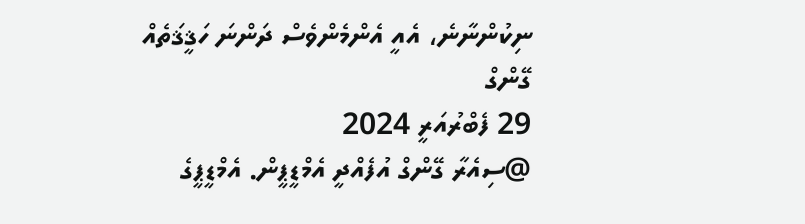ނިކުންނާނެ، އެއީ އެންމެންވެސް ދަންނަ ހަޤީޤަތެއް
ގޭންގް
29 ފެބްރުއަރީ 2024
@ސިއެރާ ގޭންގް އުފެއްދީ އެމްޑީޕީން. އެމްޑީޕީގެ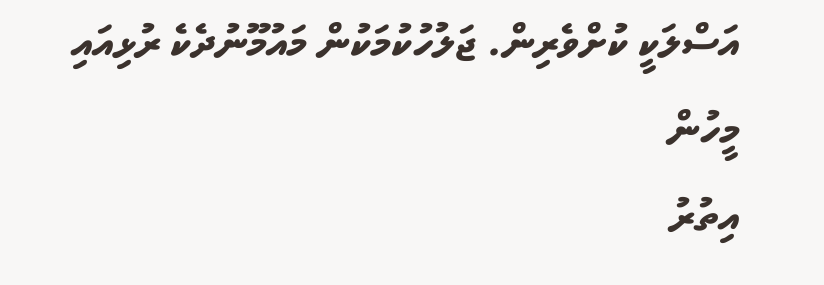އަސްލަކީ ކުށްވެރިން. ޖަލުހުކުމަކުން މައުމޫނުދެކެ ރުޅިއައި މީހުން
އިތުރު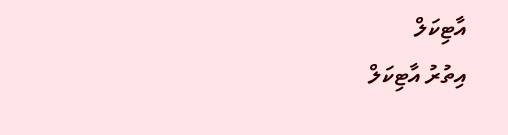އާޓިކަލް
އިތުރު އާޓިކަލް